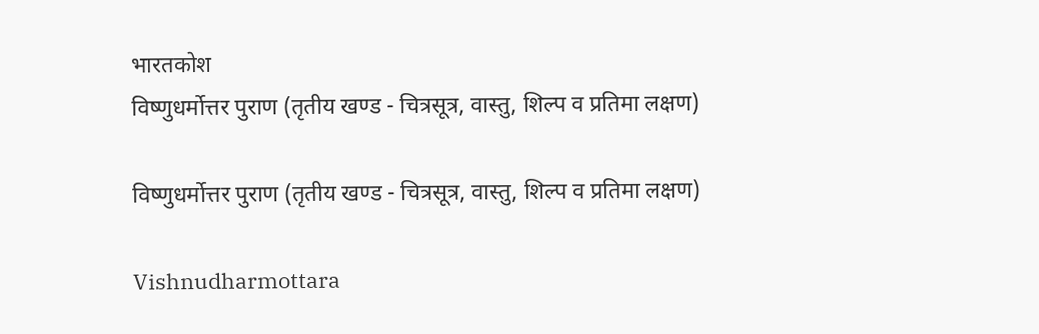भारतकोश
विष्णुधर्मोत्तर पुराण (तृतीय खण्ड - चित्रसूत्र, वास्तु, शिल्प व प्रतिमा लक्षण)

विष्णुधर्मोत्तर पुराण (तृतीय खण्ड - चित्रसूत्र, वास्तु, शिल्प व प्रतिमा लक्षण)

Vishnudharmottara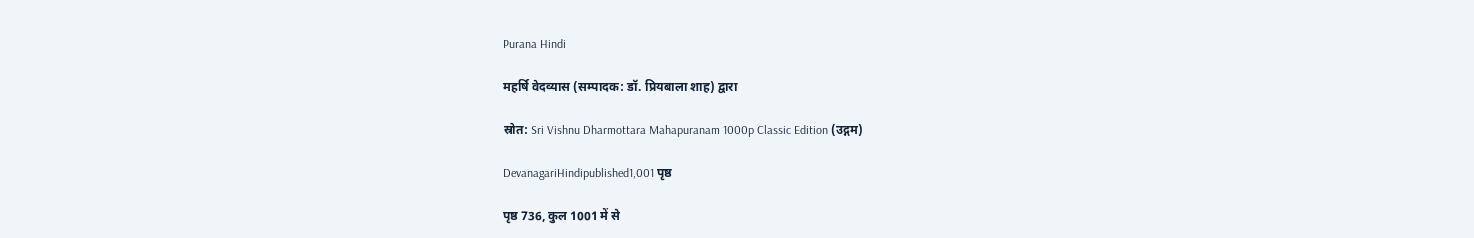Purana Hindi

महर्षि वेदव्यास (सम्पादक: डॉ. प्रियबाला शाह) द्वारा

स्रोत: Sri Vishnu Dharmottara Mahapuranam 1000p Classic Edition (उद्गम)

DevanagariHindipublished1,001 पृष्ठ

पृष्ठ 736, कुल 1001 में से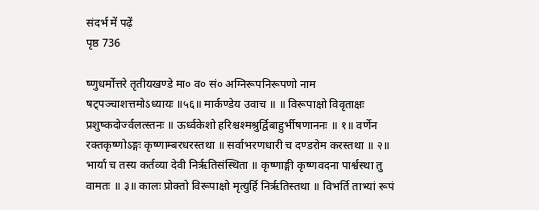संदर्भ में पढ़ें
पृष्ठ 736

ष्णुधर्मोत्तरे तृतीयखण्डे मा० व० सं० अग्निरूपनिरूपणो नाम षट्पञ्चाशत्तमोऽध्यायः ॥५६॥ मार्कण्डेय उवाच ॥ ॥ विरूपाक्षो विवृताक्षः प्रशुष्कदोर्ज्वलत्स्तनः ॥ ऊर्ध्वकेशो हरिश्चश्मश्रुर्द्विबाहुर्भीषणाननः ॥ १॥ वर्णेन रक्तकृष्णोऽङ्गः कृष्णाम्बरधरस्तथा ॥ सर्वाभरणधारी च दण्डरोम करस्तथा ॥ २॥ भार्या च तस्य कर्तव्या देवी निर्ऋतिसंस्थिता ॥ कृष्णाङ्गी कृष्णवदना पार्श्वस्था तु वामतः ॥ ३॥ कालः प्रोक्तो विरूपाक्षो मृत्युर्हि निर्ऋतिस्तथा ॥ विभर्ति ताभ्यां रूपं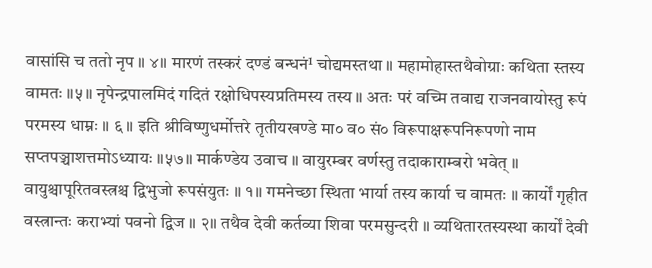वासांसि च ततो नृप ॥ ४॥ मारणं तस्करं दण्डं बन्धनं¹ चोद्यमस्तथा ॥ महामोहास्तथैवोग्राः कथिता स्तस्य वामतः ॥५॥ नृपेन्द्रपालमिदं गदितं रक्षोधिपस्यप्रतिमस्य तस्य ॥ अतः परं वच्मि तवाद्य राजनवायोस्तु रूपं परमस्य धाम्नः ॥ ६ ॥ इति श्रीविष्णुधर्मोत्तरे तृतीयखण्डे मा० व० सं० विरूपाक्षरूपनिरूपणो नाम सप्तपञ्चाशत्तमोऽध्यायः ॥५७॥ मार्कण्डेय उवाच ॥ वायुरम्बर वर्णस्तु तदाकाराम्बरो भवेत् ॥ वायुश्चापूरितवस्त्रश्च द्विभुजो रूपसंयुतः ॥ १॥ गमनेच्छा स्थिता भार्या तस्य कार्या च वामतः ॥ कार्यों गृहीत वस्त्रान्तः कराभ्यां पवनो द्विज ॥ २॥ तथैव देवी कर्तव्या शिवा परमसुन्दरी ॥ व्यथितारतस्यस्था कार्यों देवी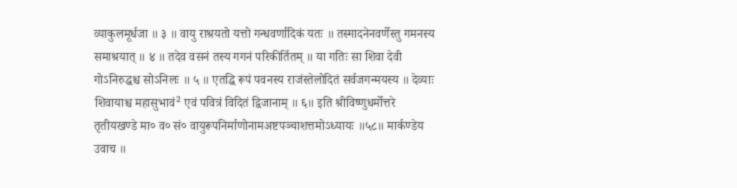व्याकुलमूर्धजा ॥ ३ ॥ वायु राश्रयतो यत्तो गन्धवर्णादिकं यतः ॥ तस्मादनेनवर्णेस्तु गमनस्य समाश्रयात् ॥ ४ ॥ तदेव वसनं तस्य गगनं परिकीर्तितम् ॥ या गतिः सा शिवा देवी गोऽनिरुद्धश्च सोऽनिलः ॥ ५ ॥ एतद्धि रूपं पवनस्य राजंस्तेलोदितं सर्वजगन्मयस्य ॥ देव्याः शिवायाश्च महासुभावं² एवं पवित्रं विदितं द्विजानाम् ॥ ६॥ इति श्रीविष्णुधर्मोत्तरे तृतीयखण्डे मा० व० सं० वायुरूपनिर्माणोनामअष्टपञ्चाशत्तमोऽध्यायः ॥५८॥ मार्कण्डेय उवाच ॥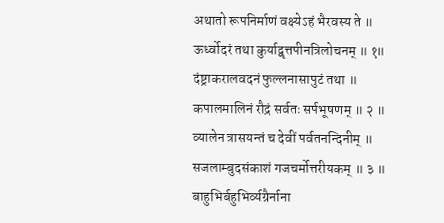अथातो रूपनिर्माणं वक्ष्येऽहं भैरवस्य ते ॥ ऊर्ध्वोदरं तथा कुर्याद्वृत्तपीनत्रिलोचनम् ॥ १॥ दंष्ट्राकरालवदनं फुल्लनासापुटं तथा ॥ कपालमालिनं रौद्रं सर्वतः सर्पभूषणम् ॥ २ ॥ व्यालेन त्रासयन्तं च देवीं पर्वतनन्दिनीम् ॥ सजलाम्बुदसंकाशं गजचर्मोत्तरीयकम् ॥ ३ ॥ बाहुभिर्बहुभिर्व्यग्रैर्नाना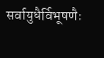सर्वायुधैर्विभूषणैः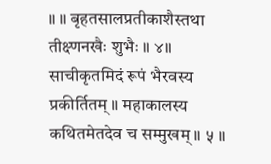॥ ॥ बृहतसालप्रतीकाशैस्तथा तीक्ष्णनखैः शुभैः ॥ ४॥ साचीकृतमिदं रूपं भैरवस्य प्रकीर्तितम् ॥ महाकालस्य कथितमेतदेव च सम्मुखम् ॥ ५ ॥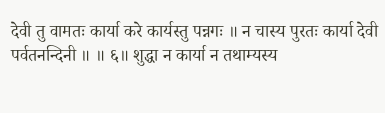देवी तु वामतः कार्या करे कार्यस्तु पन्नगः ॥ न चास्य पुरतः कार्या देवी पर्वतनन्दिनी ॥ ॥ ६॥ शुद्धा न कार्या न तथाम्यस्य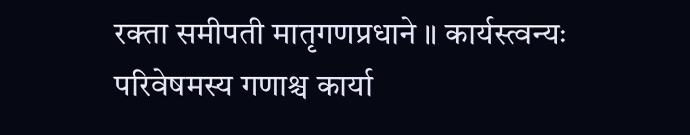रक्ता समीपती मातृगणप्रधाने ॥ कार्यस्त्वन्यः परिवेषमस्य गणाश्च कार्या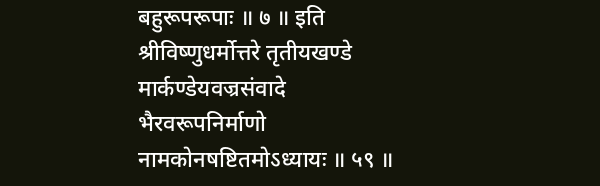बहुरूपरूपाः ॥ ७ ॥ इति श्रीविष्णुधर्मोत्तरे तृतीयखण्डे मार्कण्डेयवज्रसंवादे भैरवरूपनिर्माणो नामकोनषष्टितमोऽध्यायः ॥ ५९ ॥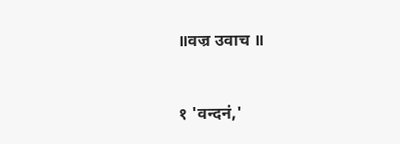॥वज्र उवाच ॥


१ 'वन्दनं,'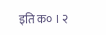इति क० । २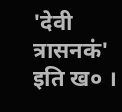'देवी त्रासनकं' इति ख० ।